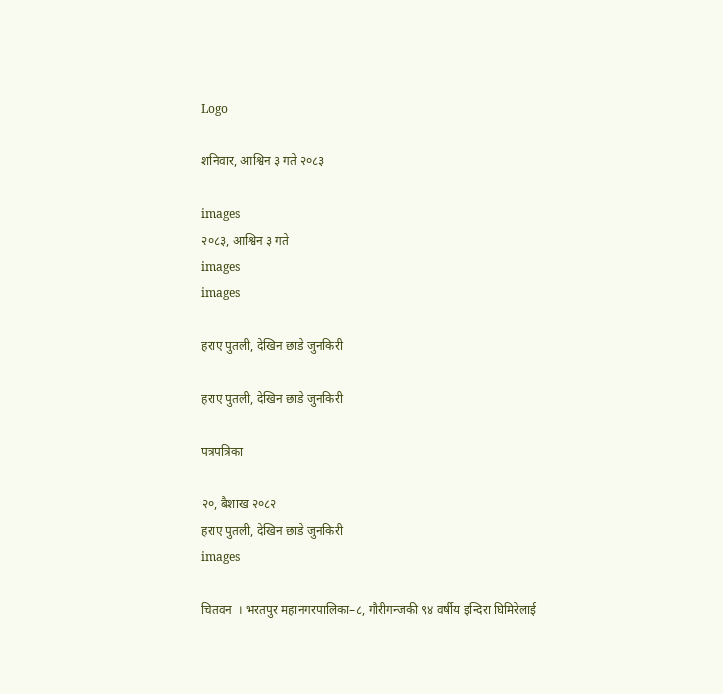Logo

शनिवार, आश्विन ३ गते २०८३

images
२०८३, आश्विन ३ गते
images
images

हराए पुतली, देखिन छाडे जुनकिरी

हराए पुतली, देखिन छाडे जुनकिरी

पत्रपत्रिका

२०, बैशाख २०८२
हराए पुतली, देखिन छाडे जुनकिरी
images

चितवन  । भरतपुर महानगरपालिका–८, गौरीगन्जकी ९४ वर्षीय इन्दिरा घिमिरेलाई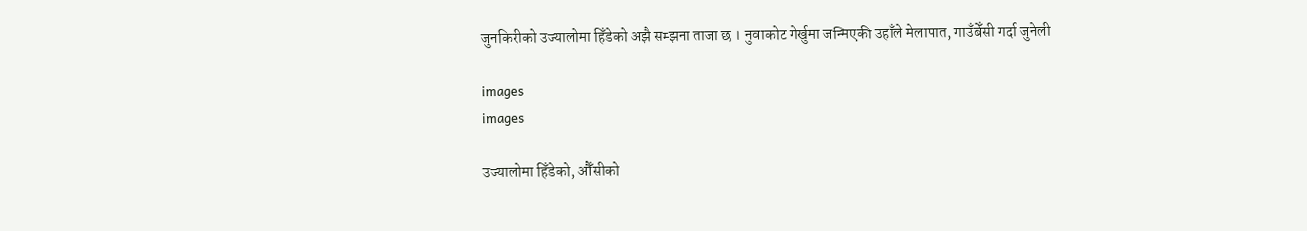जुनकिरीको उज्यालोमा हिँडेको अझै सम्झना ताजा छ । नुवाकोट गेर्खुमा जन्मिएकी उहाँले मेलापात, गाउँबेँसी गर्दा जुनेली

images
images

उज्यालोमा हिँडेको, औँसीको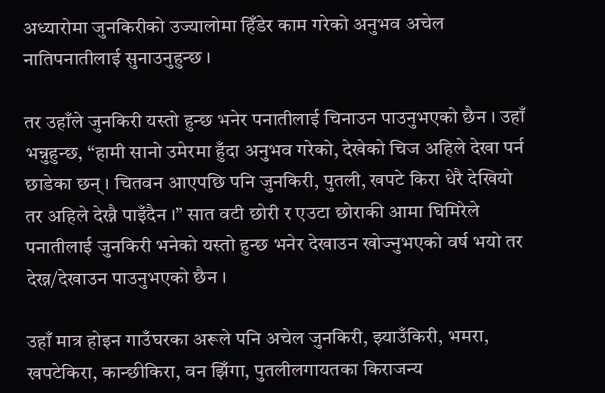अध्यारोमा जुनकिरीको उज्यालोमा हिँडेर काम गरेको अनुभव अचेल नातिपनातीलाई सुनाउनुहुन्छ ।

तर उहाँले जुनकिरी यस्तो हुन्छ भनेर पनातीलाई चिनाउन पाउनुभएको छैन । उहाँ भन्नुहुन्छ, “हामी सानो उमेरमा हुँदा अनुभव गरेको, देखेको चिज अहिले देखा पर्न छाडेका छन् । चितवन आएपछि पनि जुनकिरी, पुतली, खपटे किरा धेरै देखियो तर अहिले देख्नै पाइँदैन ।” सात वटी छोरी र एउटा छोराकी आमा घिमिरेले पनातीलाई जुनकिरी भनेको यस्तो हुन्छ भनेर देखाउन खोज्नुभएको वर्ष भयो तर देख्न/देखाउन पाउनुभएको छैन ।

उहाँ मात्र होइन गाउँघरका अरूले पनि अचेल जुनकिरी, झ्याउँकिरी, भमरा, खपटेकिरा, कान्छीकिरा, वन झिँगा, पुतलीलगायतका किराजन्य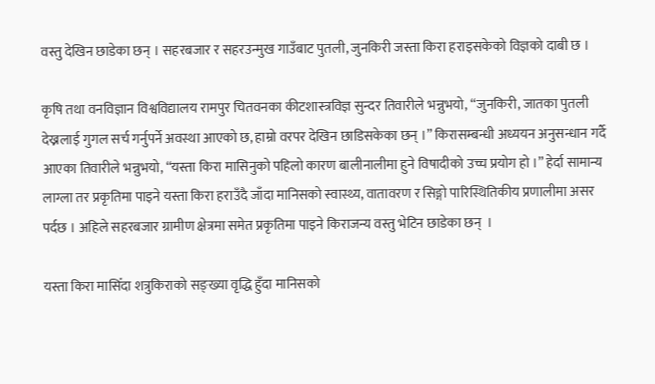वस्तु देखिन छाडेका छन् । सहरबजार र सहरउन्मुख गाउँबाट पुतली, जुनकिरी जस्ता किरा हराइसकेको विज्ञको दाबी छ ।

कृषि तथा वनविज्ञान विश्वविद्यालय रामपुर चितवनका कीटशास्त्रविज्ञ सुन्दर तिवारीले भन्नुभयो, “जुनकिरी, जातका पुतली देख्नलाई गुगल सर्च गर्नुपर्ने अवस्था आएको छ, हाम्रो वरपर देखिन छाडिसकेका छन् ।” किरासम्बन्धी अध्ययन अनुसन्धान गर्दै आएका तिवारीले भन्नुभयो, “यस्ता किरा मासिनुको पहिलो कारण बालीनालीमा हुने विषादीको उच्च प्रयोग हो ।” हेर्दा सामान्य लाग्ला तर प्रकृतिमा पाइने यस्ता किरा हराउँदै जाँदा मानिसको स्वास्थ्य, वातावरण र सिङ्गो पारिस्थितिकीय प्रणालीमा असर पर्दछ । अहिले सहरबजार ग्रामीण क्षेत्रमा समेत प्रकृतिमा पाइने किराजन्य वस्तु भेटिन छाडेका छन्  ।

यस्ता किरा मासिँदा शत्रुकिराको सङ्ख्या वृद्धि हुँदा मानिसको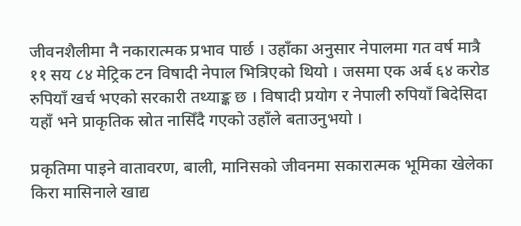जीवनशैलीमा नै नकारात्मक प्रभाव पार्छ । उहाँका अनुसार नेपालमा गत वर्ष मात्रै ११ सय ८४ मेट्रिक टन विषादी नेपाल भित्रिएको थियो । जसमा एक अर्ब ६४ करोड रुपियाँ खर्च भएको सरकारी तथ्याङ्क छ । विषादी प्रयोग र नेपाली रुपियाँ बिदेसिदा यहाँ भने प्राकृतिक स्रोत नासिँदै गएको उहाँले बताउनुभयो ।

प्रकृतिमा पाइने वातावरण, बाली, मानिसको जीवनमा सकारात्मक भूमिका खेलेका किरा मासिनाले खाद्य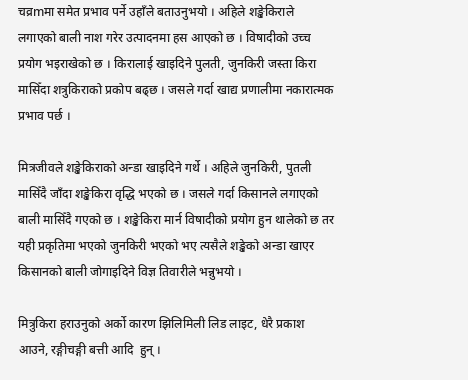चव्रmमा समेत प्रभाव पर्ने उहाँले बताउनुभयो । अहिले शङ्खेकिराले लगाएको बाली नाश गरेर उत्पादनमा हस आएको छ । विषादीको उच्च प्रयोग भइराखेको छ । किरालाई खाइदिने पुलती, जुनकिरी जस्ता किरा मासिँदा शत्रुकिराको प्रकोप बढ्छ । जसले गर्दा खाद्य प्रणालीमा नकारात्मक प्रभाव पर्छ ।

मित्रजीवले शङ्खेकिराको अन्डा खाइदिने गर्थे । अहिले जुनकिरी, पुतली मासिँदै जाँदा शङ्खेकिरा वृद्धि भएको छ । जसले गर्दा किसानले लगाएको बाली मासिँदै गएको छ । शङ्खेकिरा मार्न विषादीको प्रयोग हुन थालेको छ तर यही प्रकृतिमा भएको जुनकिरी भएको भए त्यसैले शङ्खेको अन्डा खाएर किसानको बाली जोगाइदिने विज्ञ तिवारीले भन्नुभयो ।

मित्रुकिरा हराउनुको अर्को कारण झिलिमिली लिड लाइट, धेरै प्रकाश आउने, रङ्गीचङ्गी बत्ती आदि  हुन् ।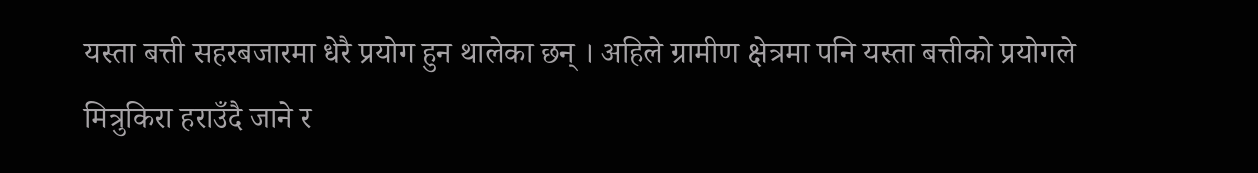यस्ता बत्ती सहरबजारमा धेरै प्रयोग हुन थालेका छन् । अहिले ग्रामीण क्षेत्रमा पनि यस्ता बत्तीको प्रयोगले मित्रुकिरा हराउँदै जाने र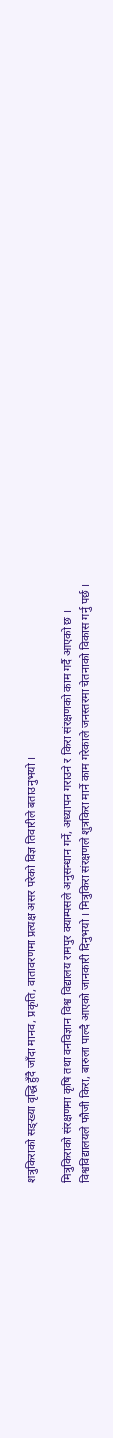शत्रुकिराको सङ्ख्या वृद्धि हुँदै जाँदा मानव, प्रकृति, वातावरणमा प्रत्यक्ष असर परेको विज्ञ तिवारीले बताउनुभयो ।

मित्रुकिराको संरक्षणमा कृषि तथा वनविज्ञान विश्व विद्यालय रामपुर क्याम्पसले अनुसन्धान गर्ने, अध्यापन गराउने र किरा संरक्षणको काम गर्दै आएको छ । विश्वविद्यालयले फौजी किरा, बारुला पाल्दै आएको जानकारी दिनुभयो । मित्रुकिरा संरक्षणले शुत्रकिरा मार्ने काम गरेकाले जनस्तरमा चेतनाको विकास गर्नु पर्छ ।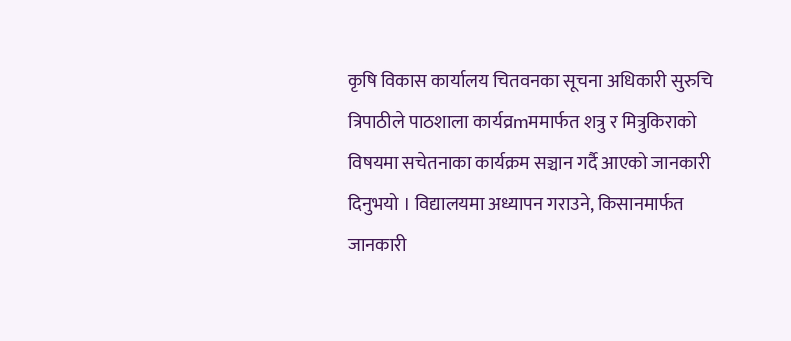कृषि विकास कार्यालय चितवनका सूचना अधिकारी सुरुचि त्रिपाठीले पाठशाला कार्यव्रmममार्फत शत्रु र मित्रुकिराको विषयमा सचेतनाका कार्यक्रम सञ्चान गर्दै आएको जानकारी दिनुभयो । विद्यालयमा अध्यापन गराउने, किसानमार्फत जानकारी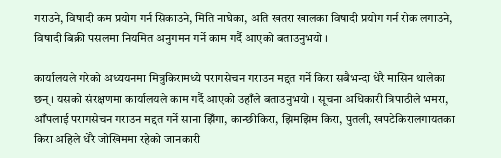गराउने, विषादी कम प्रयोग गर्न सिकाउने, मिति नाघेका, अति खतरा खालका विषादी प्रयोग गर्न रोक लगाउने, विषादी बिक्री पसलमा नियमित अनुगमन गर्ने काम गर्दै आएको बताउनुभयो ।

कार्यालयले गरेको अध्ययनमा मित्रुकिरामध्ये परागसेचन गराउन मद्दत गर्ने किरा सबैभन्दा धेरै मासिन थालेका छन् । यसको संरक्षणमा कार्यालयले काम गर्दै आएको उहाँले बताउनुभयो । सूचना अधिकारी त्रिपाठीले भमरा, आँपलाई परागसेचन गराउन मद्दत गर्ने साना झिँगा, कान्छीकिरा, झिमझिम किरा, पुतली, खपटेकिरालगायतका किरा अहिले धेरै जोखिममा रहेको जानकारी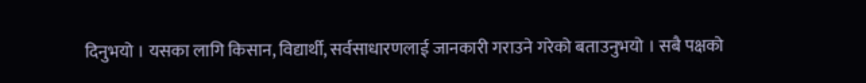दिनुभयो । यसका लागि किसान, विद्यार्थी, सर्वसाधारणलाई जानकारी गराउने गरेको बताउनुभयो । सबै पक्षको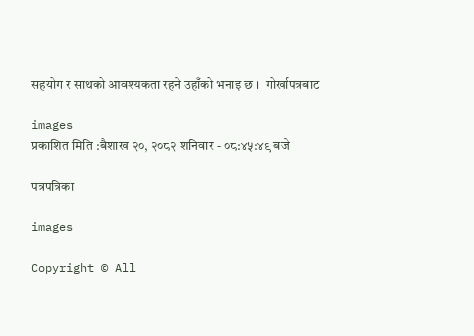सहयोग र साथको आवश्यकता रहने उहाँको भनाइ छ ।  गोर्खापत्रबाट

images
प्रकाशित मिति :बैशाख २०, २०८२ शनिवार - ०८:४५:४९ बजे

पत्रपत्रिका

images

Copyright © All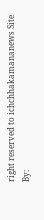right reserved to ichchhakamananews Site By: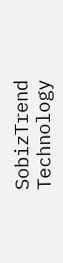SobizTrend Technology